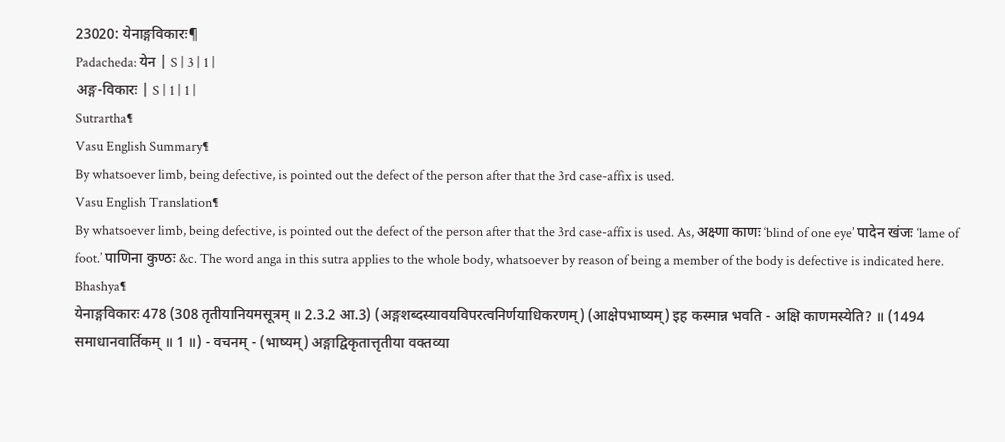23020: येनाङ्गविकारः¶
Padacheda: येन | S | 3 | 1 |
अङ्ग-विकारः | S | 1 | 1 |
Sutrartha¶
Vasu English Summary¶
By whatsoever limb, being defective, is pointed out the defect of the person after that the 3rd case-affix is used.
Vasu English Translation¶
By whatsoever limb, being defective, is pointed out the defect of the person after that the 3rd case-affix is used. As, अक्ष्णा काणः ‘blind of one eye’ पादेन खंजः ‘lame of foot.’ पाणिना कुण्ठः &c. The word anga in this sutra applies to the whole body, whatsoever by reason of being a member of the body is defective is indicated here.
Bhashya¶
येनाङ्गविकारः 478 (308 तृतीयानियमसूत्रम् ॥ 2.3.2 आ.3) (अङ्गशब्दस्यावयविपरत्वनिर्णयाधिकरणम्) (आक्षेपभाष्यम्) इह कस्मान्न भवति - अक्षि काणमस्येति? ॥ (1494 समाधानवार्तिकम् ॥ 1 ॥) - वचनम् - (भाष्यम्) अङ्गाद्विकृतात्तृतीया वक्तव्या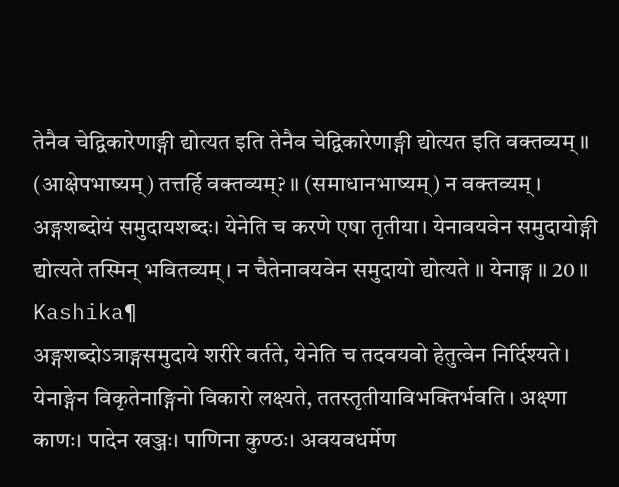तेनैव चेद्विकारेणाङ्गी द्योत्यत इति तेनैव चेद्विकारेणाङ्गी द्योत्यत इति वक्तव्यम् ॥ (आक्षेपभाष्यम्) तत्तर्हि वक्तव्यम्? ॥ (समाधानभाष्यम्) न वक्तव्यम्। अङ्गशब्दोयं समुदायशब्दः। येनेति च करणे एषा तृतीया। येनावयवेन समुदायोङ्गी द्योत्यते तस्मिन् भवितव्यम्। न चैतेनावयवेन समुदायो द्योत्यते ॥ येनाङ्ग ॥ 20 ॥
Kashika¶
अङ्गशब्दोऽत्राङ्गसमुदाये शरीरे वर्तते, येनेति च तदवयवो हेतुत्वेन निर्दिश्यते। येनाङ्गेन विकृतेनाङ्गिनो विकारो लक्ष्यते, ततस्तृतीयाविभक्तिर्भवति। अक्ष्णा काणः। पादेन खञ्जः। पाणिना कुण्ठः। अवयवधर्मेण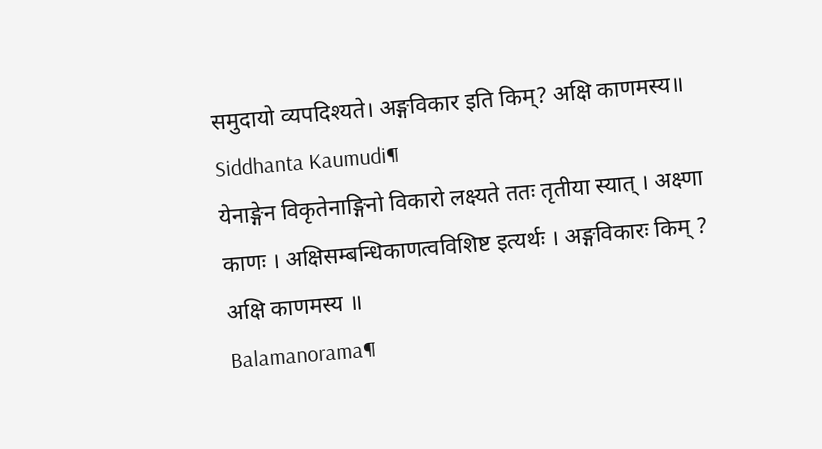समुदायो व्यपदिश्यते। अङ्गविकार इति किम्? अक्षि काणमस्य॥
Siddhanta Kaumudi¶
येनाङ्गेन विकृतेनाङ्गिनो विकारो लक्ष्यते ततः तृतीया स्यात् । अक्ष्णा काणः । अक्षिसम्बन्धिकाणत्वविशिष्ट इत्यर्थः । अङ्गविकारः किम् ? अक्षि काणमस्य ॥
Balamanorama¶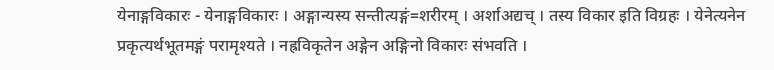येनाङ्गविकारः - येनाङ्गविकारः । अङ्गान्यस्य सन्तीत्यङ्गं=शरीरम् । अर्शाअद्यच् । तस्य विकार इति विग्रहः । येनेत्यनेन प्रकृत्यर्थभूतमङ्गं परामृश्यते । नह्रविकृतेन अङ्गेन अङ्गिनो विकारः संभवति ।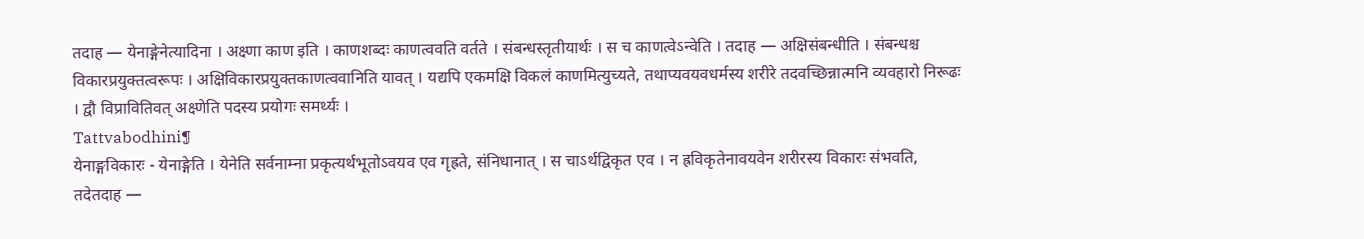तदाह — येनाङ्गेनेत्यादिना । अक्ष्णा काण इति । काणशब्दः काणत्ववति वर्तते । संबन्धस्तृतीयार्थः । स च काणत्वेऽन्वेति । तदाह — अक्षिसंबन्धीति । संबन्धश्च विकारप्रयुक्तत्वरूपः । अक्षिविकारप्रयुक्तकाणत्ववानिति यावत् । यद्यपि एकमक्षि विकलं काणमित्युच्यते, तथाप्यवयवधर्मस्य शरीरे तदवच्छिन्नात्मनि व्यवहारो निरूढः । द्वौ विप्रावितिवत् अक्ष्णेति पदस्य प्रयोगः समर्थ्यः ।
Tattvabodhini¶
येनाङ्गविकारः - येनाङ्गेति । येनेति सर्वनाम्ना प्रकृत्यर्थभूतोऽवयव एव गृह्रते, संनिधानात् । स चाऽर्थद्विकृत एव । न ह्रविकृतेनावयवेन शरीरस्य विकारः संभवति, तदेतदाह —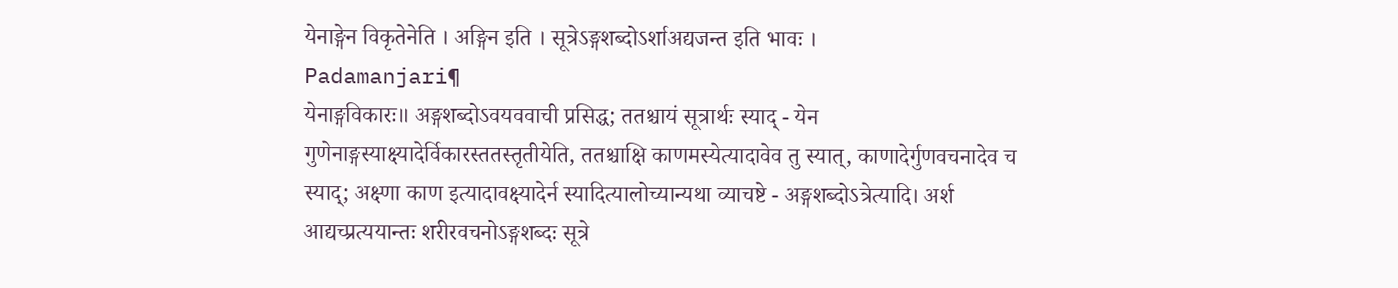येनाङ्गेन विकृतेनेति । अङ्गिन इति । सूत्रेऽङ्गशब्दोऽर्शाअद्यजन्त इति भावः ।
Padamanjari¶
येनाङ्गविकारः॥ अङ्गशब्दोऽवयववाची प्रसिद्ध; ततश्चायं सूत्रार्थः स्याद् - येन गुणेनाङ्गस्याक्ष्यादेर्विकारस्ततस्तृतीयेति, ततश्चाक्षि काणमस्येत्यादावेव तु स्यात्, काणादेर्गुणवचनादेव च स्याद्; अक्ष्णा काण इत्यादावक्ष्यादेर्न स्यादित्यालोच्यान्यथा व्याचष्टे - अङ्गशब्दोऽत्रेत्यादि। अर्श आद्यच्प्रत्ययान्तः शरीरवचनोऽङ्गशब्दः सूत्रे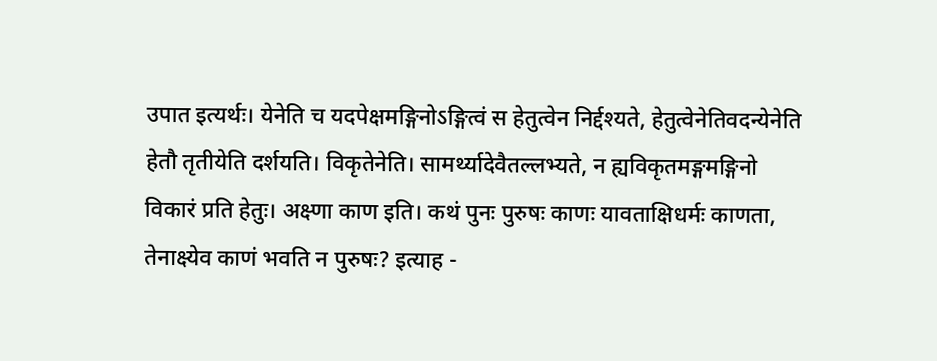उपात इत्यर्थः। येनेति च यदपेक्षमङ्गिनोऽङ्गित्वं स हेतुत्वेन निर्द्दश्यते, हेतुत्वेनेतिवदन्येनेति हेतौ तृतीयेति दर्शयति। विकृतेनेति। सामर्थ्यादेवैतल्लभ्यते, न ह्यविकृतमङ्गमङ्गिनो विकारं प्रति हेतुः। अक्ष्णा काण इति। कथं पुनः पुरुषः काणः यावताक्षिधर्मः काणता, तेनाक्ष्येव काणं भवति न पुरुषः? इत्याह -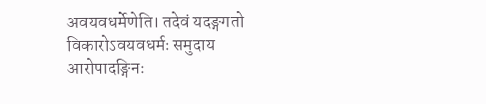अवयवधर्मेणेति। तदेवं यदङ्गगतो विकारोऽवयवधर्मः समुदाय आरोपादङ्गिनः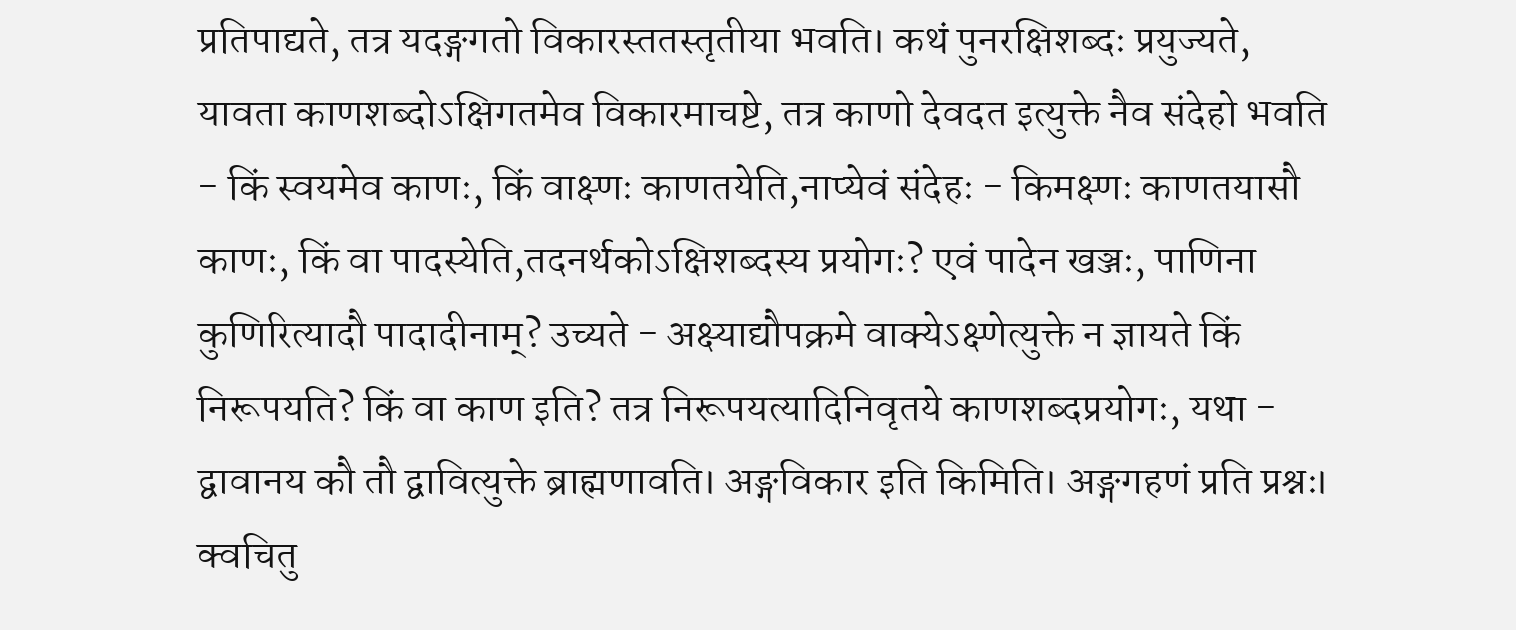प्रतिपाद्यते, तत्र यदङ्गगतो विकारस्ततस्तृतीया भवति। कथं पुनरक्षिशब्दः प्रयुज्यते, यावता काणशब्दोऽक्षिगतमेव विकारमाचष्टे, तत्र काणो देवदत इत्युक्ते नैव संदेहो भवति - किं स्वयमेव काणः, किं वाक्ष्णः काणतयेति,नाप्येवं संदेहः - किमक्ष्णः काणतयासौ काणः, किं वा पादस्येति,तदनर्थकोऽक्षिशब्दस्य प्रयोगः? एवं पादेन खञ्जः, पाणिना कुणिरित्यादौ पादादीनाम्? उच्यते - अक्ष्याद्यौपक्रमे वाक्येऽक्ष्णेत्युक्ते न ज्ञायते किं निरूपयति? किं वा काण इति? तत्र निरूपयत्यादिनिवृतये काणशब्दप्रयोगः, यथा - द्वावानय कौ तौ द्वावित्युक्ते ब्राह्मणावति। अङ्गविकार इति किमिति। अङ्गगहणं प्रति प्रश्नः। क्वचितु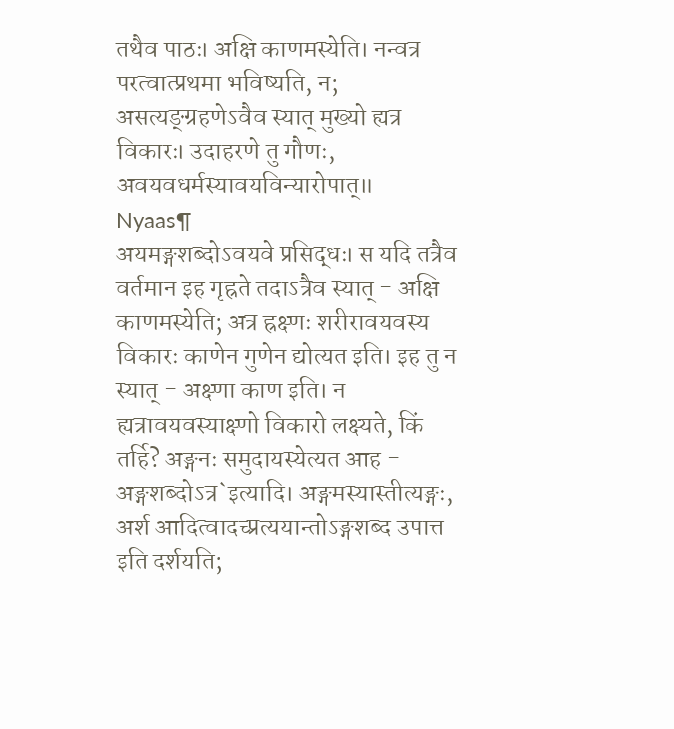तथैव पाठः। अक्षि काणमस्येति। नन्वत्र परत्वात्प्रथमा भविष्यति, न; असत्यङ्ग्रहणेऽवैव स्यात् मुख्यो ह्यत्र विकारः। उदाहरणे तु गौणः, अवयवधर्मस्यावयविन्यारोपात्॥
Nyaas¶
अयमङ्गशब्दोऽवयवे प्रसिद्धः। स यदि तत्रैव वर्तमान इह गृह्रते तदाऽत्रैव स्यात् - अक्षि काणमस्येति; अत्र ह्रक्ष्णः शरीरावयवस्य विकारः काणेन गुणेन द्योत्यत इति। इह तु न स्यात् - अक्ष्णा काण इति। न ह्यत्रावयवस्याक्ष्णो विकारो लक्ष्यते, किं तर्हि? अङ्गनः समुदायस्येत्यत आह - अङ्गशब्दोऽत्र`इत्यादि। अङ्गमस्यास्तीत्यङ्गः, अर्श आदित्वादच्प्रत्ययान्तोऽङ्गशब्द उपात्त इति दर्शयति;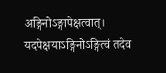अङ्गिनोऽङ्गापेक्षत्वात्। यदपेक्षयाऽङ्गिनोऽङ्गित्वं तदेव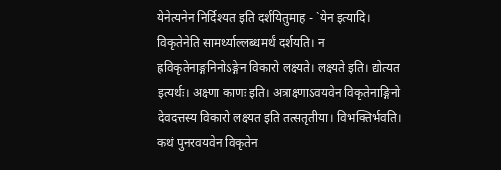येनेत्यनेन निर्दिश्यत इति दर्शयितुमाह - `येन इत्यादि। विकृतेनेति सामर्थ्याल्लब्धमर्थं दर्शयति। न ह्रविकृतेनाङ्गनिनोऽङ्गेन विकारो लक्ष्यते। लक्ष्यते इति। द्योत्यत इत्यर्थः। अक्ष्णा काणः इति। अत्राक्ष्णाऽवयवेन विकृतेनाङ्गिनो देवदत्तस्य विकारो लक्ष्यत इति तत्सतृतीया। विभक्तिर्भवति। कथं पुनरवयवेन विकृतेन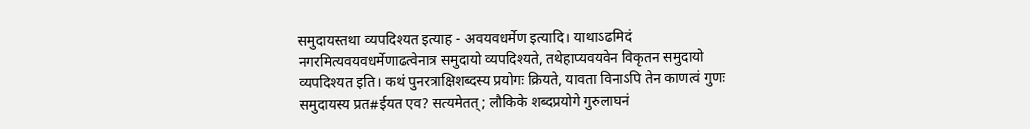समुदायस्तथा व्यपदिश्यत इत्याह - अवयवधर्मेण इत्यादि। याथाऽढमिदं नगरमित्यवयवधर्मेणाढत्वेनात्र समुदायो व्यपदिश्यते, तथेहाप्यवयवेन विकृतन समुदायो व्यपदिश्यत इति। कथं पुनरत्राक्षिशब्दस्य प्रयोगः क्रियते, यावता विनाऽपि तेन काणत्वं गुणः समुदायस्य प्रत#ईयत एव? सत्यमेतत्; लौकिके शब्दप्रयोगे गुरुलाघनं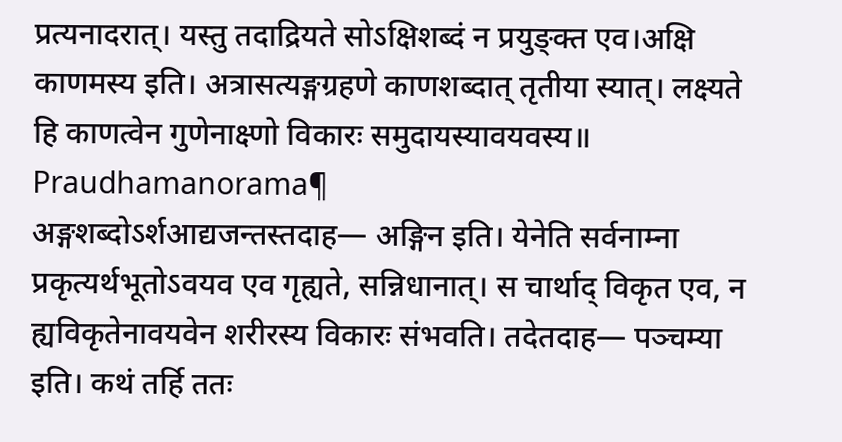प्रत्यनादरात्। यस्तु तदाद्रियते सोऽक्षिशब्दं न प्रयुङ्क्त एव।अक्षि काणमस्य इति। अत्रासत्यङ्गग्रहणे काणशब्दात् तृतीया स्यात्। लक्ष्यते हि काणत्वेन गुणेनाक्ष्णो विकारः समुदायस्यावयवस्य॥
Praudhamanorama¶
अङ्गशब्दोऽर्शआद्यजन्तस्तदाह— अङ्गिन इति। येनेति सर्वनाम्ना प्रकृत्यर्थभूतोऽवयव एव गृह्यते, सन्निधानात्। स चार्थाद् विकृत एव, न ह्यविकृतेनावयवेन शरीरस्य विकारः संभवति। तदेतदाह— पञ्चम्या इति। कथं तर्हि ततः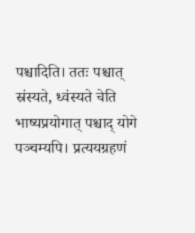पश्चादिति। ततः पश्चात् स्रंस्यते, ध्वंस्यते चेति भाष्यप्रयोगात् पश्चाद् योगे पञ्चम्यपि। प्रत्ययग्रहणं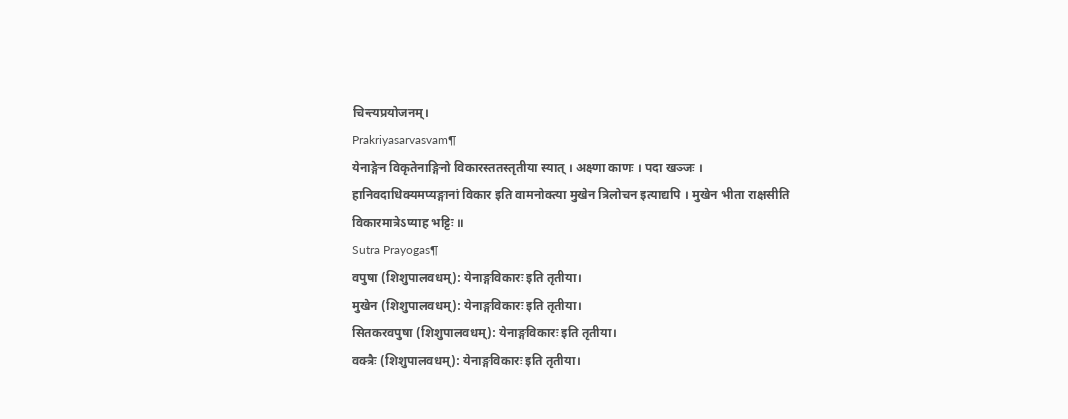चिन्त्यप्रयोजनम्।
Prakriyasarvasvam¶
येनाङ्गेन विकृतेनाङ्गिनो विकारस्ततस्तृतीया स्यात् । अक्ष्णा काणः । पदा खञ्जः । हानिवदाधिक्यमप्यङ्गानां विकार इति वामनोक्त्या मुखेन त्रिलोचन इत्याद्यपि । मुखेन भीता राक्षसीति विकारमात्रेऽप्याह भट्टिः ॥
Sutra Prayogas¶
वपुषा (शिशुपालवधम्): येनाङ्गविकारः इति तृतीया।
मुखेन (शिशुपालवधम्): येनाङ्गविकारः इति तृतीया।
सितकरवपुषा (शिशुपालवधम्): येनाङ्गविकारः इति तृतीया।
वक्त्रैः (शिशुपालवधम्): येनाङ्गविकारः इति तृतीया।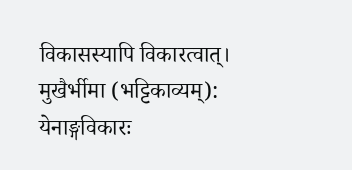विकासस्यापि विकारत्वात्।
मुखैर्भीमा (भट्टिकाव्यम्): येनाङ्गविकारः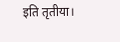इति तृतीया।